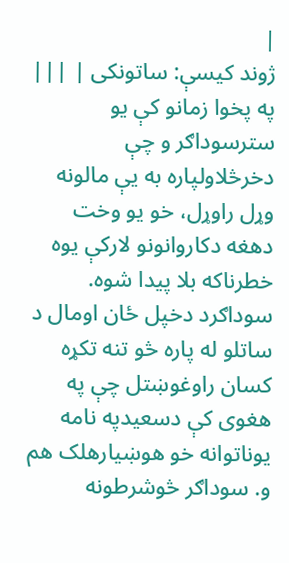|
ژوند کيسې: ساتونکی | |||
په پخوا زمانو کې يو سترسوداګر و چې دخرڅلاولپاره به يې مالونه وړل راوړل، خو يو وخت دهغه دکاروانونو لارکې يوه خطرناکه بلا پيدا شوه. سوداګرد دخپل ځان اومال د ساتلو له پاره څو تنه تکړه کسان راوغوښتل چې په هغوی کې دسعيدپه نامه يوناتوانه خو هوښيارهلک هم و. سوداګر څوشرطونه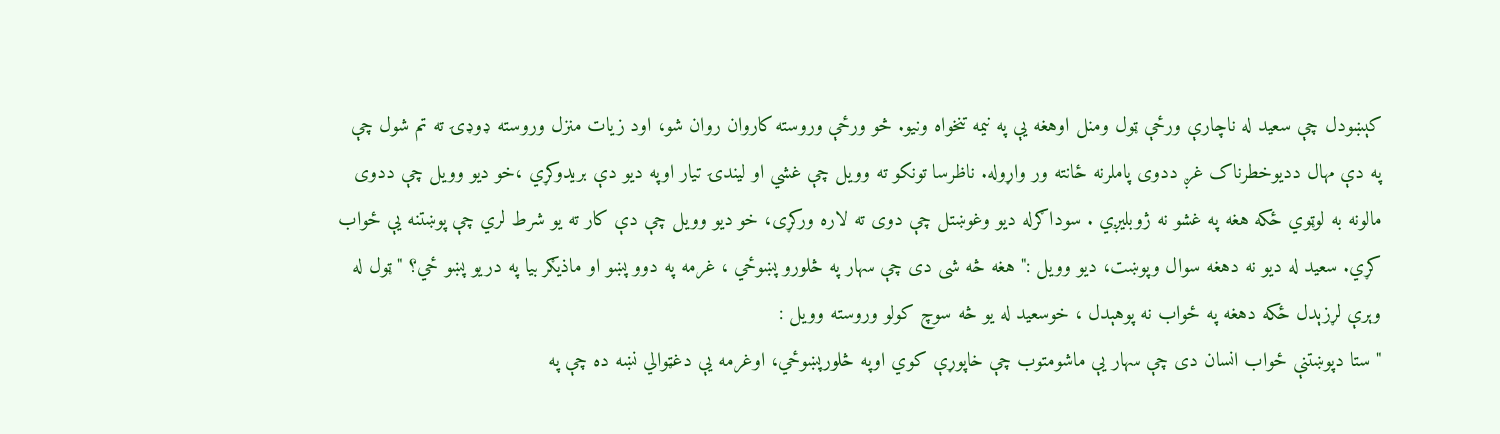کېښودل چې سعيد له ناچارې ورځې ټول ومنل اوهغه يې په نيمه تنخواه ونيو. څو ورځې وروسته کاروان روان شو، اود زيات منزل وروسته ډوډۍ ته تم شول چې په دې مهال دديوخطرناک غږ ددوی پاملرنه ځانته ور واړوله. ناظرسا تونکو ته وويل چې غشي او ليندۍ تيار اوپه ديو دې بريدوکړي ،خو ديو وويل چې ددوی مالونه به لوټوي ځکه هغه په غشو نه ژوبليږي . سوداګرله ديو وغوښتل چې دوی ته لاره ورکړی، خو ديو وويل چې دې کار ته يو شرط لري چې پوښتنه يې ځواب کړي. سعيد له ديو نه دهغه سوال وپوښت، ديو وويل :" هغه څه شی دی چې سهار په څلورو پښوځي ، غرمه په دوو پښو او ماذيګر بيا په دريو پښو ځي؟ " ټول له وېرې لړزېدل ځکه دهغه په ځواب نه پوهېدل ، خوسعيد له يو څه سوچ کولو وروسته وويل :
" ستا دپوښتنې ځواب انسان دی چې سهار يې ماشومتوب چې خاپوړې کوي اوپه څلورپښوځي، اوغرمه يې دغټوالي نښه ده چې په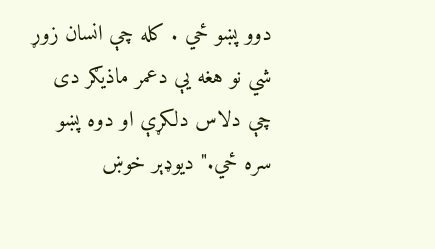دوو پښو ځي . کله چې انسان زوړ شي نو هغه يې دعمر ماذيګر دی چې دلاس دلکړې او دوه پښو سره ځي." ديوډېر خوښ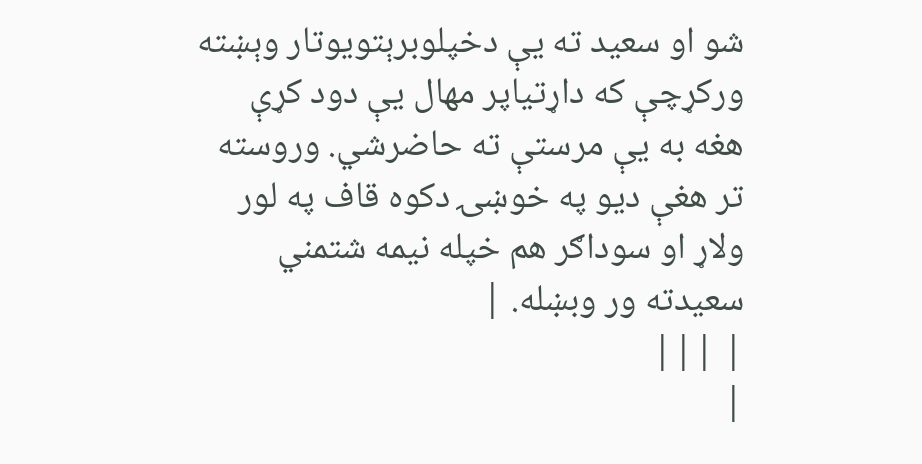شو او سعيد ته يې دخپلوبرېتويوتار وېښته ورکړچې که داړتياپر مهال يې دود کړې هغه به يې مرستې ته حاضرشي. وروسته تر هغې ديو په خوښۍ دکوه قاف په لور ولاړ او سوداګر هم خپله نيمه شتمني سعيدته ور وبښله. |
| |||
|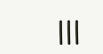|||